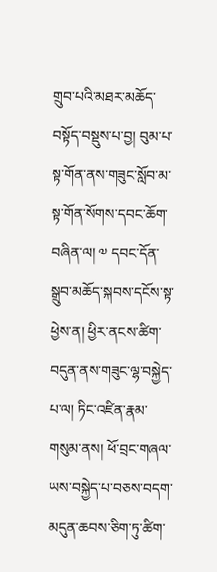གྲུབ་པའི་མཐར་མཆོད་བསྟོད་བསྡུས་པ་བྱ། བུམ་པ་སྟ་གོན་ནས་གཟུང་སློབ་མ་སྟ་གོན་སོགས་དབང་ཆོག་བཞིན་ལ། ༧ དབང་དོན་སྒྲུབ་མཆོད་སྐབས་དངོས་སྟ་ཕྱེས་ན། ཕྱིར་ནངས་ཚིག་བདུན་ནས་གཟུང་ལྷ་བསྐྱེད་པ་ལ། ཏིང་འཛིན་རྣམ་གསུམ་ནས། ཕོ་བྲང་གཞལ་ཡས་བསྐྱེད་པ་བཅས་བདག་མདུན་ཆབས་ཅིག་ཏུ་ཚིག་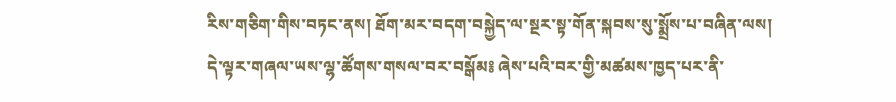རིས་གཅིག་གིས་བཏང་ནས། ཐོག་མར་བདག་བསྐྱེད་ལ་སྔར་སྟ་གོན་སྐབས་སུ་སྨྲོས་པ་བཞིན་ལས། དེ་ལྟར་གཞལ་ཡས་ལྷ་ཚོགས་གསལ་བར་བསྒོམ༔ ཞེས་པའི་བར་གྱི་མཚམས་ཁྱད་པར་ནི་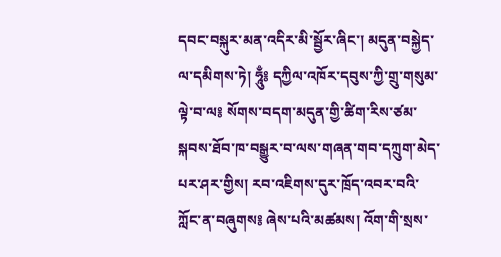དབང་བསྐུར་མན་འདིར་མི་སྦྱོར་ཞིང་། མདུན་བསྐྱེད་ལ་དམིགས་ཏེ། ཧཱུྃ༔ དཀྱིལ་འཁོར་དབུས་ཀྱི་གྲུ་གསུམ་ལྟེ་བ་ལ༔ སོགས་བདག་མདུན་གྱི་ཚིག་རིས་ཙམ་སྐབས་ཐོབ་ཁ་བསྒྱུར་བ་ལས་གཞན་གབ་དཀྲུག་མེད་པར་ཤར་གྱིས། རབ་འཇིགས་དུར་ཁྲོད་འབར་བའི་ཀློང་ན་བཞུགས༔ ཞེས་པའི་མཚམས། འོག་གི་སྲས་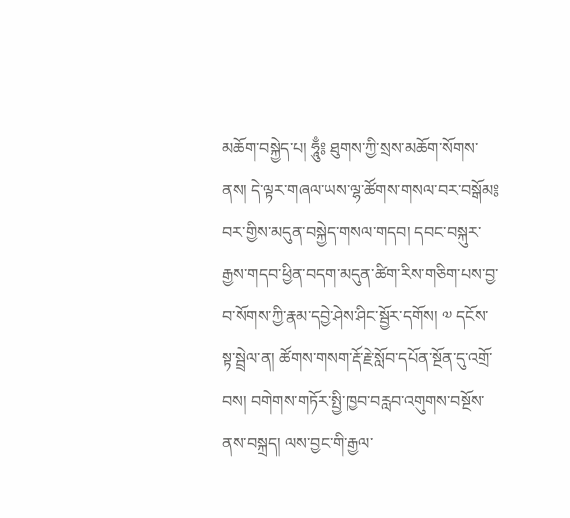མཆོག་བསྐྱེད་པ། ཧཱུྃ༔ ཐུགས་ཀྱི་སྲས་མཆོག་སོགས་ནས། དེ་ལྟར་གཞལ་ཡས་ལྷ་ཚོགས་གསལ་བར་བསྒོམ༔ བར་གྱིས་མདུན་བསྐྱེད་གསལ་གདབ། དབང་བསྐུར་རྒྱས་གདབ་ཕྱིན་བདག་མདུན་ཚིག་རིས་གཅིག་པས་བྱ་བ་སོགས་ཀྱི་རྣམ་དབྱེ་ཤེས་ཤིང་སྦྱོར་དགོས། ༧ དངོས་སྟ་སྦྲེལ་ན། ཚོགས་གསག་རྡོ་རྗེ་སློབ་དཔོན་སྔོན་དུ་འགྲོ་བས། བགེགས་གཏོར་སྤྱི་ཁྱབ་བརླབ་འགུགས་བསྔོས་ནས་བསྐྲད། ལས་བྱང་གི་རྒྱལ་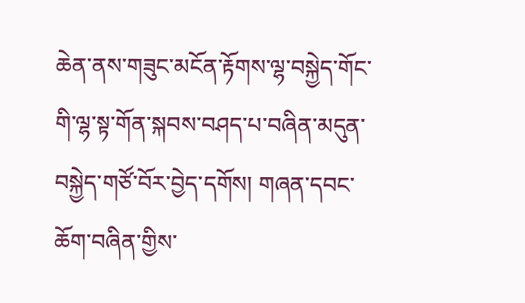ཆེན་ནས་གཟུང་མངོན་རྟོགས་ལྷ་བསྐྱེད་གོང་གི་ལྷ་སྟ་གོན་སྐབས་བཤད་པ་བཞིན་མདུན་བསྐྱེད་གཙོ་བོར་བྱེད་དགོས། གཞན་དབང་ཆོག་བཞིན་གྱིས་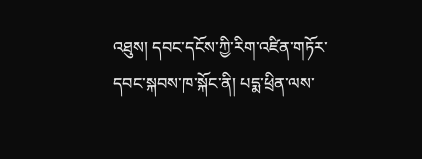འཐུས། དབང་དངོས་ཀྱི་རིག་འཛིན་གཏོར་དབང་སྐབས་ཁ་སྐོང་ནི། པདྨ་ཕྲིན་ལས་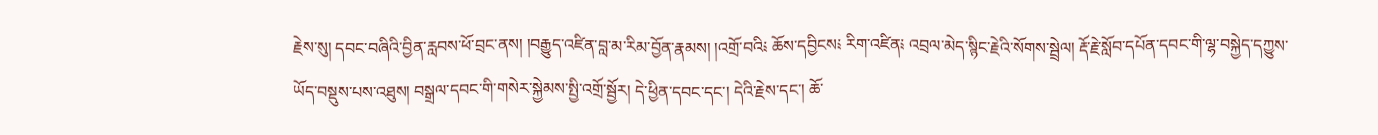རྗེས་སུ། དབང་བཞིའི་བྱིན་རླབས་ཕོ་བྲང་ནས། །བརྒྱུད་འཛིན་བླ་མ་རིམ་བྱོན་རྣམས། །འགྲོ་བའི༴ ཆོས་དབྱིངས༴ རིག་འཛིན༴ འབྲལ་མེད་སྙིང་རྗེའི་སོགས་སྦྲེལ། རྡོ་རྗེ་སློབ་དཔོན་དབང་གི་ལྷ་བསྐྱེད་དཀྱུས་ཡོད་བསྡུས་པས་འཐུས། བསྒྲལ་དབང་གི་གསེར་སྐྱེམས་སྤྱི་འགྲོ་སྦྱོར། དེ་ཕྱིན་དབང་དང་། དེའི་རྗེས་དང་། ཆོ་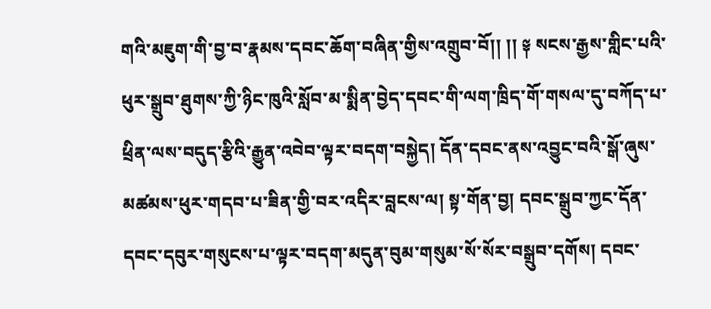གའི་མཇུག་གི་བྱ་བ་རྣམས་དབང་ཆོག་བཞིན་གྱིས་འགྲུབ་བོ།། །། ༈ སངས་རྒྱས་གླིང་པའི་ཕུར་སྒྲུབ་ཐུགས་ཀྱི་ཉིང་ཁུའི་སློབ་མ་སྨིན་བྱེད་དབང་གི་ལག་ཁྲིད་གོ་གསལ་དུ་བཀོད་པ་ཕྲིན་ལས་བདུད་རྩིའི་རྒྱུན་འབེབ་ལྟར་བདག་བསྐྱེད། དོན་དབང་ནས་འབྱུང་བའི་སྒོ་ཞུས་མཚམས་ཕུར་གདབ་པ་ཟིན་གྱི་བར་འདིར་བླངས་ལ། སྟ་གོན་བྱ། དབང་སྒྲུབ་ཀྱང་དོན་དབང་དབུར་གསུངས་པ་ལྟར་བདག་མདུན་བུམ་གསུམ་སོ་སོར་བསྒྲུབ་དགོས། དབང་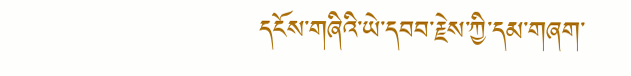དངོས་གཞིའི་ཡེ་དབབ་རྗེས་ཀྱི་དམ་གཞག་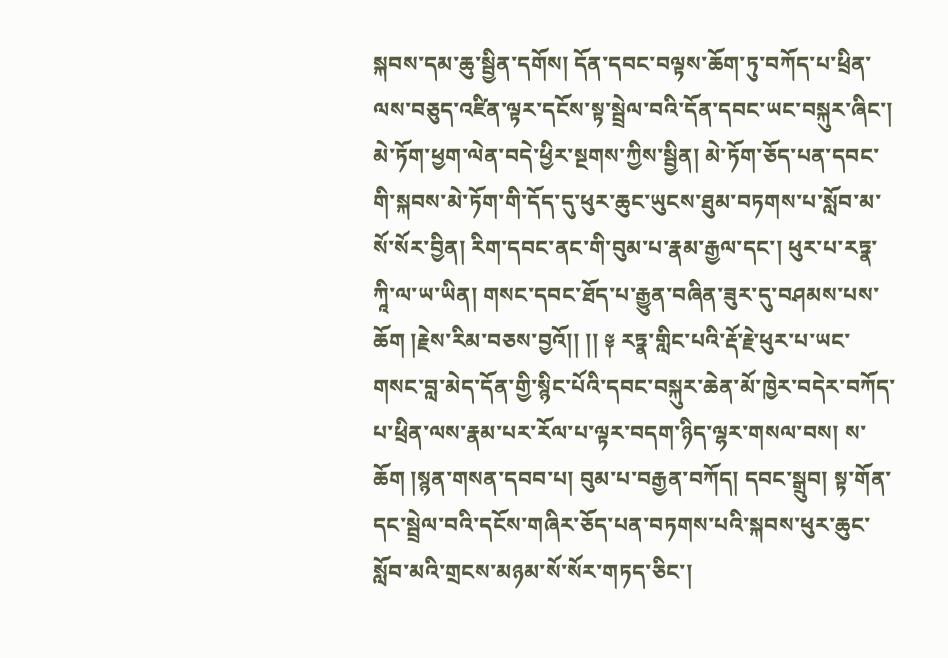སྐབས་དམ་ཆུ་སྦྱིན་དགོས། དོན་དབང་བལྟས་ཆོག་ཏུ་བཀོད་པ་ཕྲིན་ལས་བཅུད་འཛིན་ལྟར་དངོས་སྟ་སྦྲེལ་བའི་དོན་དབང་ཡང་བསྐུར་ཞིང་། མེ་ཏོག་ཕྱག་ལེན་བདེ་ཕྱིར་སྔགས་ཀྱིས་སྦྱིན། མེ་ཏོག་ཅོད་པན་དབང་གི་སྐབས་མེ་ཏོག་གི་དོད་དུ་ཕུར་ཆུང་ཡུངས་ཐུམ་བཏགས་པ་སློབ་མ་སོ་སོར་བྱིན། རིག་དབང་ནང་གི་བུམ་པ་རྣམ་རྒྱལ་དང་། ཕུར་པ་རཏྣ་ཀཱི་ལ་ཡ་ཡིན། གསང་དབང་ཐོད་པ་རྒྱུན་བཞིན་ཟུར་དུ་བཤམས་པས་ཆོག །རྗེས་རིམ་བཅས་བྱའོ།། །། ༈ རཏྣ་གླིང་པའི་རྡོ་རྗེ་ཕུར་པ་ཡང་གསང་བླ་མེད་དོན་གྱི་སྙིང་པོའི་དབང་བསྐུར་ཆེན་མོ་ཁྱེར་བདེར་བཀོད་པ་ཕྲིན་ལས་རྣམ་པར་རོལ་པ་ལྟར་བདག་ཉིད་ལྷར་གསལ་བས། ས་ཆོག །སྙན་གསན་དབབ་པ། བུམ་པ་བརྒྱན་བཀོད། དབང་སྒྲུབ། སྟ་གོན་དང་སྦྲེལ་བའི་དངོས་གཞིར་ཅོད་པན་བཏགས་པའི་སྐབས་ཕུར་ཆུང་སློབ་མའི་གྲངས་མཉམ་སོ་སོར་གཏད་ཅིང་།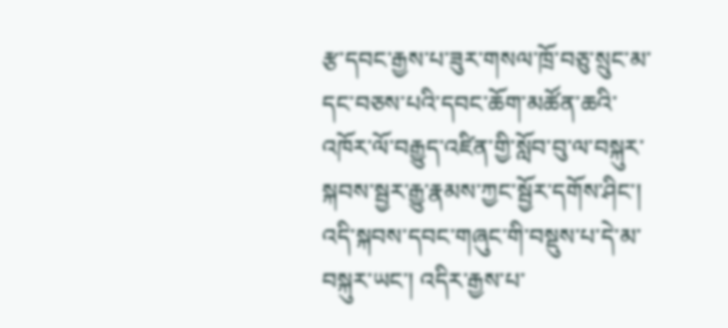རྩ་དབང་རྒྱས་པ་ཟུར་གསལ་ཁྲོ་བཅུ་སྲུང་མ་དང་བཅས་པའི་དབང་ཆོག་མཚོན་ཆའི་འཁོར་ལོ་བརྒྱུད་འཛིན་གྱི་སློབ་བུ་ལ་བསྐུར་སྐབས་སྦྱར་རྒྱུ་རྣམས་ཀྱང་སྦྱོར་དགོས་ཤིང་། འདི་སྐབས་དབང་གཞུང་གི་བསྡུས་པ་དེ་མ་བསྐུར་ཡང་། འདིར་རྒྱས་པ་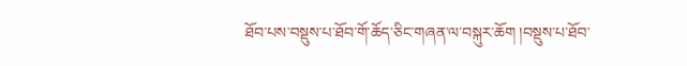ཐོབ་པས་བསྡུས་པ་ཐོབ་གོ་ཆོད་ཅིང་གཞན་ལ་བསྐུར་ཆོག །བསྡུས་པ་ཐོབ་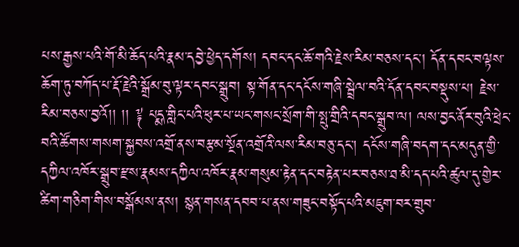པས་རྒྱས་པའི་གོ་མི་ཆོད་པའི་རྣམ་དབྱེ་ཕྱེད་དགོས། དབང་དང་ཆོ་གའི་རྗེས་རིམ་བཅས་དང་། དོན་དབང་བལྟས་ཆོག་ཏུ་བཀོད་པ་རྡོ་རྗེའི་སྒྲོམ་བུ་ལྟར་དབང་སྒྲུབ། སྟ་གོན་དང་དངོས་གཞི་སྦྲེལ་བའི་དོན་དབང་བསྡུས་པ། རྗེས་རིམ་བཅས་བྱའོ།། །། ༈ པདྨ་གླིང་པའི་ཕུར་པ་ཡང་གསང་སྲོག་གི་སྤུ་གྲིའི་དབང་སྒྲུབ་ལ། ལས་བྱང་ནོར་བུའི་ཕྲེང་བའི་ཚོགས་གསག་སྐྱབས་འགྲོ་ནས་བརྩམ་སྔོན་འགྲོའི་ལས་རིམ་བཅུ་དང་། དངོས་གཞི་བདག་དང་མདུན་གྱི་དཀྱིལ་འཁོར་སྒྲུབ་རྫས་རྣམས་དཀྱིལ་འཁོར་རྣམ་གསུམ་རྟེན་དང་བརྟེན་པར་བཅས་ཐ་མི་དད་པའི་ཚུལ་དུ་གྱེར་ཚིག་གཅིག་གིས་བསྒོམས་ནས། སྙན་གསན་དབབ་པ་ནས་གཟུང་བསྟོད་པའི་མཇུག་བར་གྲུབ་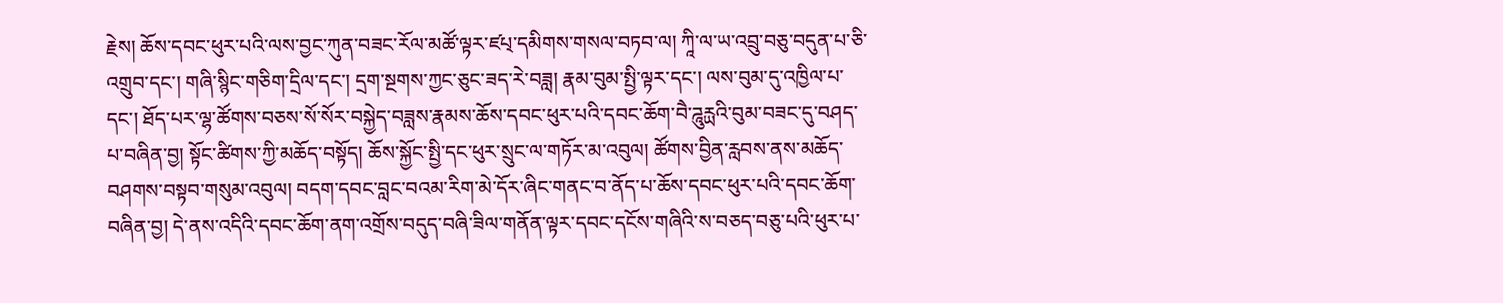རྗེས། ཆོས་དབང་ཕུར་པའི་ལས་བྱང་ཀུན་བཟང་རོལ་མཚོ་ལྟར་ཛཔ྄་དམིགས་གསལ་བཏབ་ལ། ཀཱི་ལ་ཡ་འབྲུ་བཅུ་བདུན་པ་ཅི་འགྲུབ་དང་། གཞི་སྙིང་གཅིག་དྲིལ་དང་། དྲག་སྔགས་ཀྱང་ཅུང་ཟད་རེ་བཟླ། རྣམ་བུམ་སྤྱི་ལྟར་དང་། ལས་བུམ་དུ་འཁྱིལ་པ་དང་། ཐོད་པར་ལྷ་ཚོགས་བཅས་སོ་སོར་བསྐྱེད་བཟླས་རྣམས་ཆོས་དབང་ཕུར་པའི་དབང་ཆོག་བཻ་ཌཱུརྻའི་བུམ་བཟང་དུ་བཤད་པ་བཞིན་བྱ། སྟོང་ཚིགས་ཀྱི་མཆོད་བསྟོད། ཆོས་སྐྱོང་སྤྱི་དང་ཕུར་སྲུང་ལ་གཏོར་མ་འབུལ། ཚོགས་བྱིན་རླབས་ནས་མཆོད་བཤགས་བསྟབ་གསུམ་འབུལ། བདག་དབང་བླང་བའམ་རིག་མེ་དོར་ཞིང་གནང་བ་ནོད་པ་ཆོས་དབང་ཕུར་པའི་དབང་ཆོག་བཞིན་བྱ། དེ་ནས་འདིའི་དབང་ཆོག་ནག་འགྲོས་བདུད་བཞི་ཟིལ་གནོན་ལྟར་དབང་དངོས་གཞིའི་ས་བཅད་བཅུ་པའི་ཕུར་པ་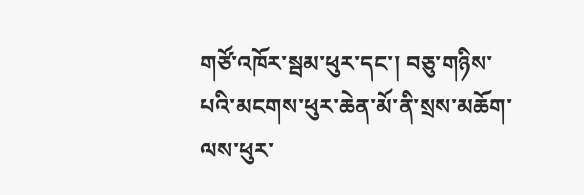གཙོ་འཁོར་སྦམ་ཕུར་དང་། བཅུ་གཉིས་པའི་མངགས་ཕུར་ཆེན་མོ་ནི་སྲས་མཆོག་ལས་ཕུར་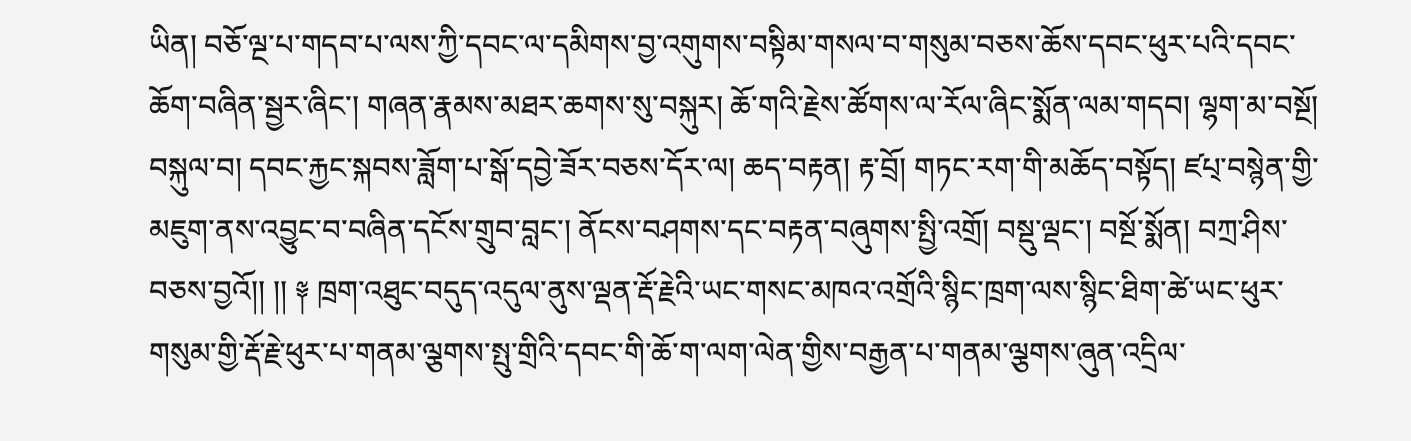ཡིན། བཅོ་ལྔ་པ་གདབ་པ་ལས་ཀྱི་དབང་ལ་དམིགས་བྱ་འགུགས་བསྟིམ་གསལ་བ་གསུམ་བཅས་ཆོས་དབང་ཕུར་པའི་དབང་ཆོག་བཞིན་སྦྱར་ཞིང་། གཞན་རྣམས་མཐར་ཆགས་སུ་བསྐུར། ཆོ་གའི་རྗེས་ཚོགས་ལ་རོལ་ཞིང་སྨོན་ལམ་གདབ། ལྷག་མ་བསྔོ། བསྐུལ་བ། དབང་རྐྱང་སྐབས་ཟློག་པ་སྒོ་དབྱེ་ཟོར་བཅས་དོར་ལ། ཆད་བརྟན། རྟ་བྲོ། གཏང་རག་གི་མཆོད་བསྟོད། ཛཔ྄་བསྙེན་གྱི་མཇུག་ནས་འབྱུང་བ་བཞིན་དངོས་གྲུབ་བླང་། ནོངས་བཤགས་དང་བརྟན་བཞུགས་སྤྱི་འགྲོ། བསྡུ་ལྡང་། བསྔོ་སྨོན། བཀྲ་ཤིས་བཅས་བྱའོ།། །། ༈ ཁྲག་འཐུང་བདུད་འདུལ་ནུས་ལྡན་རྡོ་རྗེའི་ཡང་གསང་མཁའ་འགྲོའི་སྙིང་ཁྲག་ལས་སྙིང་ཐིག་ཚེ་ཡང་ཕུར་གསུམ་གྱི་རྡོ་རྗེ་ཕུར་པ་གནམ་ལྕགས་སྤུ་གྲིའི་དབང་གི་ཆོ་ག་ལག་ལེན་གྱིས་བརྒྱན་པ་གནམ་ལྕགས་ཞུན་འདྲིལ་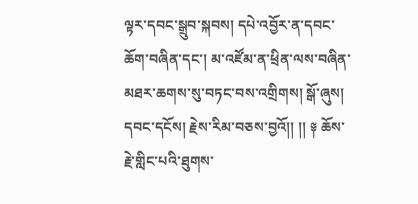ལྟར་དབང་སྒྲུབ་སྐབས། དཔེ་འབྱོར་ན་དབང་ཆོག་བཞིན་དང་། མ་འཛོམ་ན་ཕྲིན་ལས་བཞིན་མཐར་ཆགས་སུ་བཏང་བས་འགྲིགས། སྒོ་ཞུས། དབང་དངོས། རྗེས་རིམ་བཅས་བྱའོ།། །། ༈ ཆོས་རྗེ་གླིང་པའི་ཐུགས་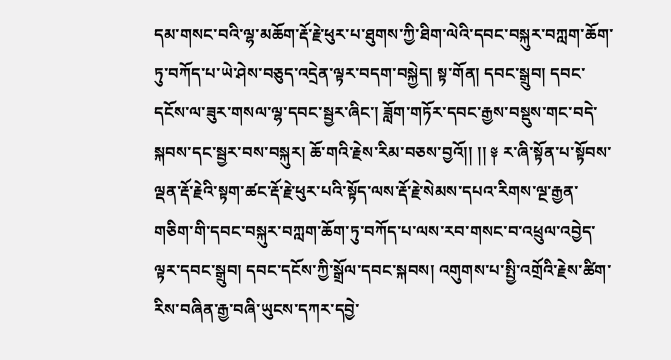དམ་གསང་བའི་ལྷ་མཆོག་རྡོ་རྗེ་ཕུར་པ་ཐུགས་ཀྱི་ཐིག་ལེའི་དབང་བསྐུར་བཀླག་ཆོག་ཏུ་བཀོད་པ་ཡེ་ཤེས་བཅུད་འདྲེན་ལྟར་བདག་བསྐྱེད། སྟ་གོན། དབང་སྒྲུབ། དབང་དངོས་ལ་ཟུར་གསལ་ལྷ་དབང་སྦྱར་ཞིང་། ཟློག་གཏོར་དབང་རྒྱས་བསྡུས་གང་བདེ་སྐབས་དང་སྦྱར་བས་བསྐུར། ཆོ་གའི་རྗེས་རིམ་བཅས་བྱའོ།། །། ༈ ར་ཞི་སྟོན་པ་སྟོབས་ལྡན་རྡོ་རྗེའི་སྟག་ཚང་རྡོ་རྗེ་ཕུར་པའི་སྟོད་ལས་རྡོ་རྗེ་སེམས་དཔའ་རིགས་ལྔ་རྒྱན་གཅིག་གི་དབང་བསྐུར་བཀླག་ཆོག་ཏུ་བཀོད་པ་ལས་རབ་གསང་བ་འཕྲུལ་འབྱེད་ལྟར་དབང་སྒྲུབ། དབང་དངོས་ཀྱི་སྒྲོལ་དབང་སྐབས། འགུགས་པ་སྤྱི་འགྲོའི་རྗེས་ཚིག་རིས་བཞིན་རྒྱ་བཞི་ཡུངས་དཀར་དབྱེ་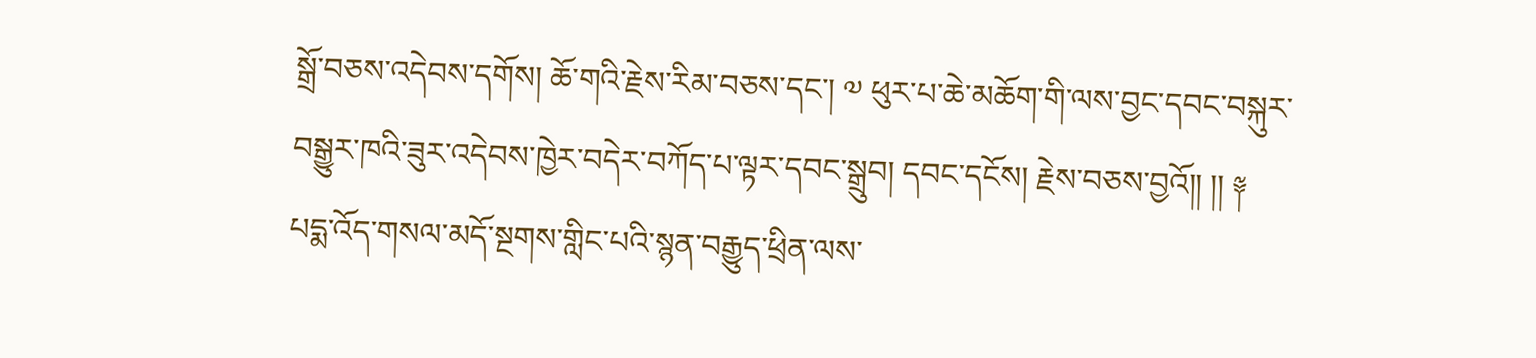སྒྲོ་བཅས་འདེབས་དགོས། ཆོ་གའི་རྗེས་རིམ་བཅས་དང་། ༧ ཕུར་པ་ཆེ་མཆོག་གི་ལས་བྱང་དབང་བསྐུར་བསྒྱུར་ཁའི་ཟུར་འདེབས་ཁྱེར་བདེར་བཀོད་པ་ལྟར་དབང་སྒྲུབ། དབང་དངོས། རྗེས་བཅས་བྱའོ།། །། ༈ པདྨ་འོད་གསལ་མདོ་སྔགས་གླིང་པའི་སྙན་བརྒྱུད་ཕྲིན་ལས་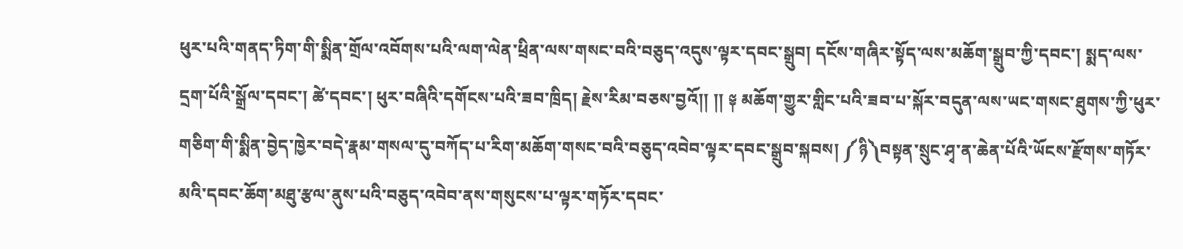ཕུར་པའི་གནད་ཏིག་གི་སྨིན་གྲོལ་འབོགས་པའི་ལག་ལེན་ཕྲིན་ལས་གསང་བའི་བཅུད་འདུས་ལྟར་དབང་སྒྲུབ། དངོས་གཞིར་སྟོད་ལས་མཆོག་སྒྲུབ་ཀྱི་དབང་། སྨད་ལས་དྲག་པོའི་སྒྲོལ་དབང་། ཚེ་དབང་། ཕུར་བཞིའི་དགོངས་པའི་ཟབ་ཁྲིད། རྗེས་རིམ་བཅས་བྱའོ།། །། ༈ མཆོག་གྱུར་གླིང་པའི་ཟབ་པ་སྐོར་བདུན་ལས་ཡང་གསང་ཐུགས་ཀྱི་ཕུར་གཅིག་གི་སྨིན་བྱེད་ཁྱེར་བདེ་རྣམ་གསལ་དུ་བཀོད་པ་རིག་མཆོག་གསང་བའི་བཅུད་འབེབ་ལྟར་དབང་སྒྲུབ་སྐབས། ༼ཉི༽བསྟན་སྲུང་ཤྭ་ན་ཆེན་པོའི་ཡོངས་རྫོགས་གཏོར་མའི་དབང་ཆོག་མཐུ་རྩལ་ནུས་པའི་བཅུད་འབེབ་ནས་གསུངས་པ་ལྟར་གཏོར་དབང་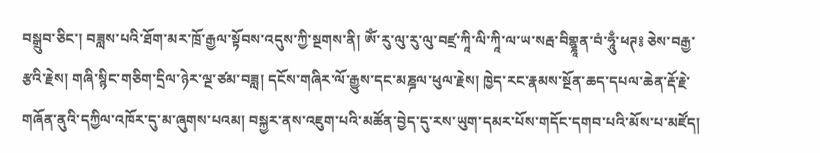བསྒྲུབ་ཅིང་། བཟླས་པའི་ཐོག་མར་ཁྲོ་རྒྱལ་སྟོབས་འདུས་ཀྱི་སྔགས་ནི། ཨོཾ་རུ་ལུ་རུ་ལུ་བཛྲ་ཀཱི་ལི་ཀཱི་ལ་ཡ་སརྦ་བིགྷྣཱན་བཾ་ཧཱུྃ་ཕཊ༔ ཅེས་བརྒྱ་རྩའི་རྗེས། གཞི་སྙིང་གཅིག་དྲིལ་ཉེར་ལྔ་ཙམ་བཟླ། དངོས་གཞིར་ལོ་རྒྱུས་དང་མཎྜལ་ཕུལ་རྗེས། ཁྱེད་རང་རྣམས་སྔོན་ཆད་དཔལ་ཆེན་རྡོ་རྗེ་གཞོན་ནུའི་དཀྱིལ་འཁོར་དུ་མ་ཞུགས་པའམ། བསྐྱར་ནས་འཇུག་པའི་མཚོན་བྱེད་དུ་རས་ཡུག་དམར་པོས་གདོང་དགབ་པའི་མོས་པ་མཛོད།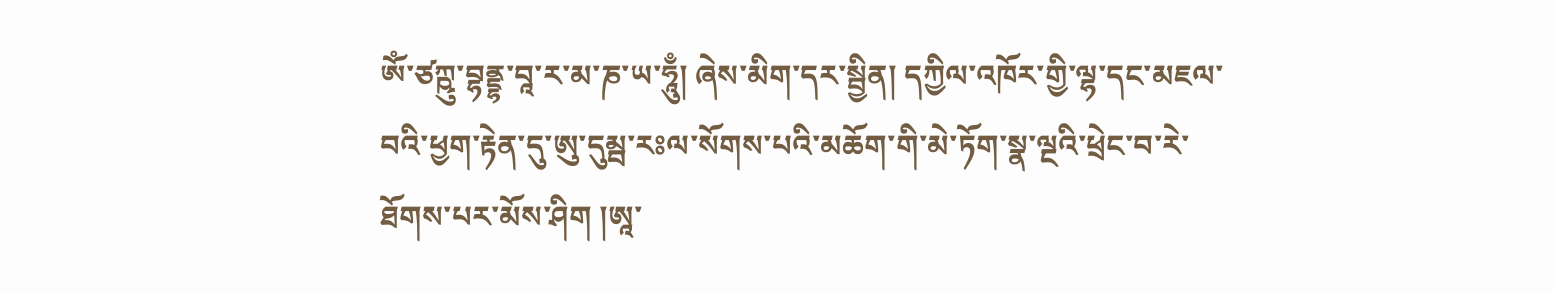ཨོཾ་ཙཀྵུ་བྷནྡྷ་བཱ་ར་མ་ཎ་ཡ་ཧཱུྃ། ཞེས་མིག་དར་སྦྱིན། དཀྱིལ་འཁོར་གྱི་ལྷ་དང་མཇལ་བའི་ཕྱག་རྟེན་དུ་ཨུ་དུམྦ་རཿལ་སོགས་པའི་མཆོག་གི་མེ་ཏོག་སྣ་ལྔའི་ཕྲེང་བ་རེ་ཐོགས་པར་མོས་ཤིག །ཨཱ་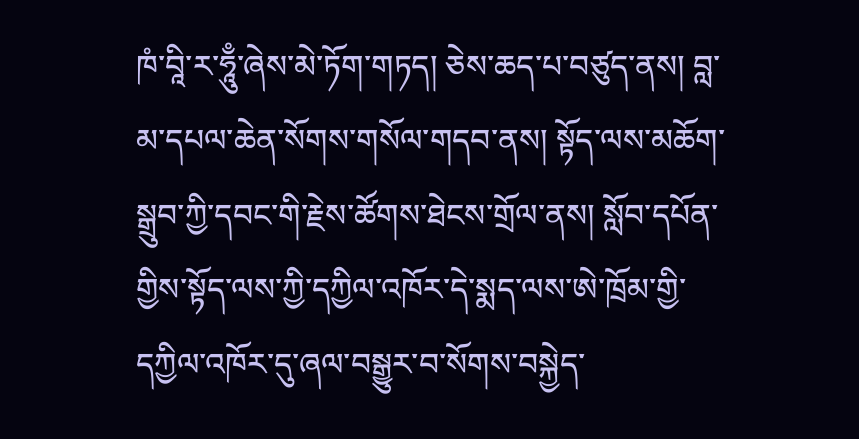ཁཾ་བཱི་ར་ཧཱུྃ་ཞེས་མེ་ཏོག་གཏད། ཅེས་ཆད་པ་བཙུད་ནས། བླ་མ་དཔལ་ཆེན་སོགས་གསོལ་གདབ་ནས། སྟོད་ལས་མཆོག་སྒྲུབ་ཀྱི་དབང་གི་རྗེས་ཚོགས་ཐེངས་གྲོལ་ནས། སློབ་དཔོན་གྱིས་སྟོད་ལས་ཀྱི་དཀྱིལ་འཁོར་དེ་སྨད་ལས་ཨེ་ཁྲོམ་གྱི་དཀྱིལ་འཁོར་དུ་ཞལ་བསྒྱུར་བ་སོགས་བསྐྱེད་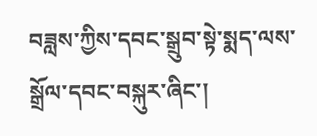བཟླས་ཀྱིས་དབང་སྒྲུབ་སྟེ་སྨད་ལས་སྒྲོལ་དབང་བསྐུར་ཞིང་།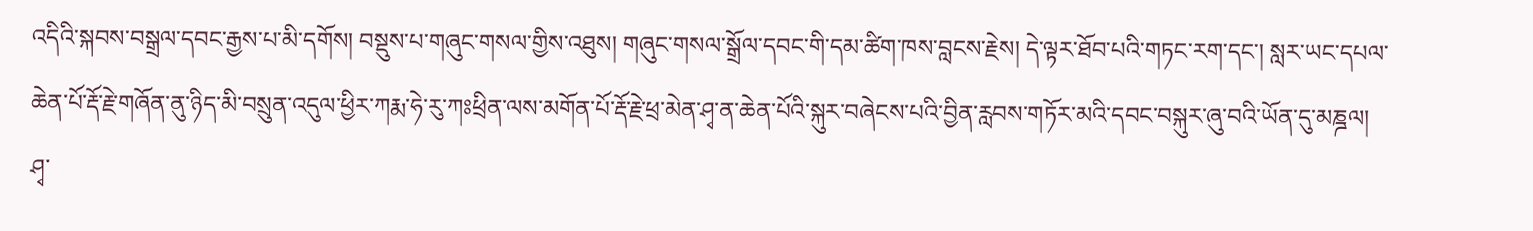འདིའི་སྐབས་བསྒྲལ་དབང་རྒྱས་པ་མི་དགོས། བསྡུས་པ་གཞུང་གསལ་གྱིས་འཐུས། གཞུང་གསལ་སྒྲོལ་དབང་གི་དམ་ཚིག་ཁས་བླངས་རྗེས། དེ་ལྟར་ཐོབ་པའི་གཏང་རག་དང་། སླར་ཡང་དཔལ་ཆེན་པོ་རྡོ་རྗེ་གཞོན་ནུ་ཉིད་མི་བསྲུན་འདུལ་ཕྱིར་ཀརྨ་ཧེ་རུ་ཀཿཕྲིན་ལས་མགོན་པོ་རྡོ་རྗེ་ཕྲ་མེན་ཤྭ་ན་ཆེན་པོའི་སྐུར་བཞེངས་པའི་བྱིན་རླབས་གཏོར་མའི་དབང་བསྐུར་ཞུ་བའི་ཡོན་དུ་མཎྜལ། ཤྭ་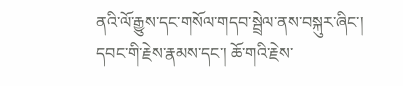ནའི་ལོ་རྒྱུས་དང་གསོལ་གདབ་སྦྲེལ་ནས་བསྐུར་ཞིང་། དབང་གི་རྗེས་རྣམས་དང་། ཆོ་གའི་རྗེས་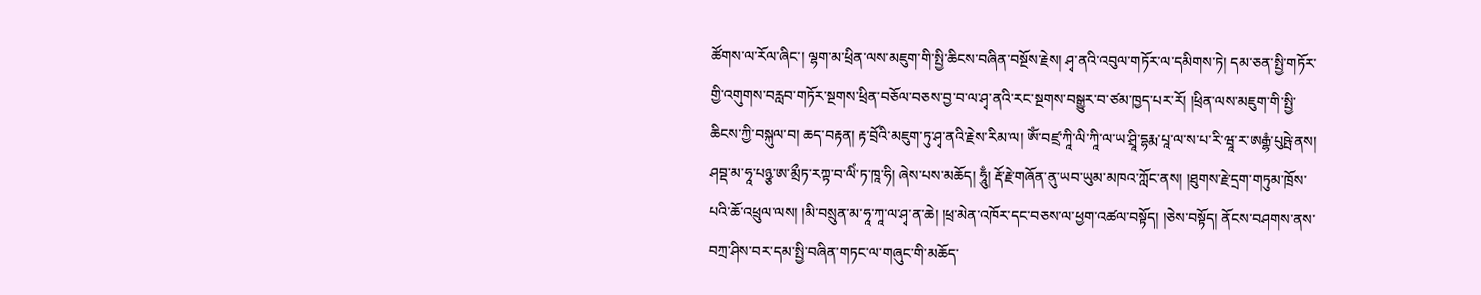ཚོགས་ལ་རོལ་ཞིང་། ལྷག་མ་ཕྲིན་ལས་མཇུག་གི་སྤྱི་ཆིངས་བཞིན་བསྔོས་རྗེས། ཤྭ་ནའི་འབུལ་གཏོར་ལ་དམིགས་ཏེ། དམ་ཅན་སྤྱི་གཏོར་གྱི་འགུགས་བརླབ་གཏོར་སྔགས་ཕྲིན་བཅོལ་བཅས་བྱ་བ་ལ་ཤྭ་ནའི་རང་སྔགས་བསྒྱུར་བ་ཙམ་ཁྱད་པར་རོ། །ཕྲིན་ལས་མཇུག་གི་སྤྱི་ཆིངས་ཀྱི་བསྐུལ་བ། ཆད་བརྟན། རྟ་བྲོའི་མཇུག་ཏུ་ཤྭ་ནའི་རྗེས་རིམ་ལ། ཨོཾ་བཛྲ་ཀཱི་ལི་ཀཱི་ལ་ཡ་ཤྲཱི་དྷརྨ་པཱ་ལ་ས་པ་རི་ཝཱ་ར་ཨརྒྷཾ་པུཥྤེ་ནས། ཤབྡ་མ་ཧཱ་པཉྩ་ཨ་མྲྀཏ་རཀྟ་བ་ལིཾ་ཏ་ཁཱ་ཧི། ཞེས་པས་མཆོད། ཧཱུྃ། རྡོ་རྗེ་གཞོན་ནུ་ཡབ་ཡུམ་མཁའ་ཀློང་ནས། །ཐུགས་རྗེ་དྲག་གཏུམ་ཁྲོས་པའི་ཆོ་འཕྲུལ་ལས། །མི་བསྲུན་མ་ཧཱ་ཀཱ་ལ་ཤྭ་ན་ཆེ། །ཕྲ་མེན་འཁོར་དང་བཅས་ལ་ཕྱག་འཚལ་བསྟོད། །ཅེས་བསྟོད། ནོངས་བཤགས་ནས་བཀྲ་ཤིས་བར་དམ་སྤྱི་བཞིན་གཏང་ལ་གཞུང་གི་མཆོད་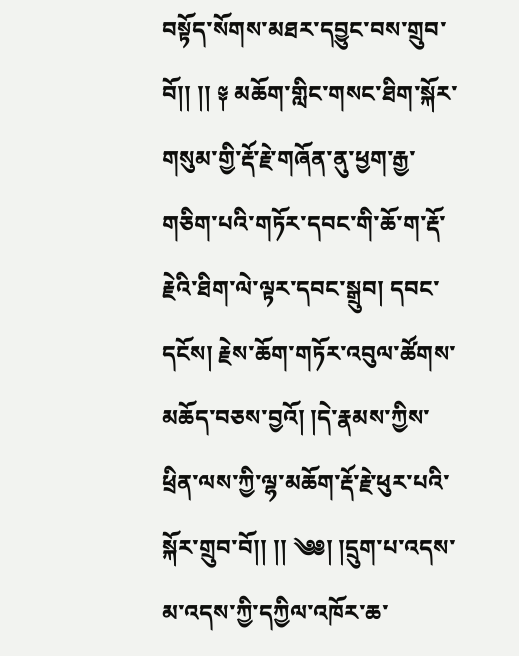བསྟོད་སོགས་མཐར་དབྱུང་བས་གྲུབ་བོ།། །། ༈ མཆོག་གླིང་གསང་ཐིག་སྐོར་གསུམ་གྱི་རྡོ་རྗེ་གཞོན་ནུ་ཕྱག་རྒྱ་གཅིག་པའི་གཏོར་དབང་གི་ཆོ་ག་རྡོ་རྗེའི་ཐིག་ལེ་ལྟར་དབང་སྒྲུབ། དབང་དངོས། རྗེས་ཆོག་གཏོར་འབུལ་ཚོགས་མཆོད་བཅས་བྱའོ། །དེ་རྣམས་ཀྱིས་ཕྲིན་ལས་ཀྱི་ལྷ་མཆོག་རྡོ་རྗེ་ཕུར་པའི་སྐོར་གྲུབ་བོ།། །། ༄༅། །དྲུག་པ་འདས་མ་འདས་ཀྱི་དཀྱིལ་འཁོར་ཆ་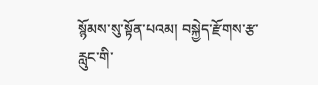སྙོམས་སུ་སྟོན་པའམ། བསྐྱེད་རྫོགས་རྩ་རླུང་གི་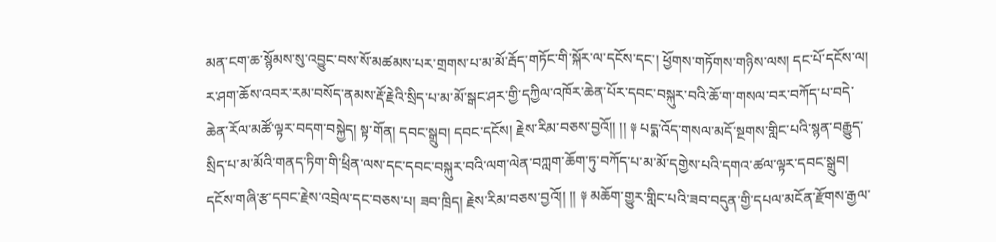མན་ངག་ཆ་སྙོམས་སུ་འབྱུང་བས་སོ་མཚམས་པར་གྲགས་པ་མ་མོ་རྦོད་གཏོང་གི་སྐོར་ལ་དངོས་དང་། ཕྱོགས་གཏོགས་གཉིས་ལས། དང་པོ་དངོས་ལ། ར་ཤག་ཆོས་འབར་རམ་བསོད་ནམས་རྡོ་རྗེའི་སྲིད་པ་མ་མོ་སྒང་ཤར་གྱི་དཀྱིལ་འཁོར་ཆེན་པོར་དབང་བསྐུར་བའི་ཆོ་ག་གསལ་བར་བཀོད་པ་བདེ་ཆེན་རོལ་མཚོ་ལྟར་བདག་བསྐྱེད། སྟ་གོན། དབང་སྒྲུབ། དབང་དངོས། རྗེས་རིམ་བཅས་བྱའོ།། །། ༈ པདྨ་འོད་གསལ་མདོ་སྔགས་གླིང་པའི་སྙན་བརྒྱུད་སྲིད་པ་མ་མོའི་གནད་ཏིག་གི་ཕྲིན་ལས་དང་དབང་བསྐུར་བའི་ལག་ལེན་བཀླག་ཆོག་ཏུ་བཀོད་པ་མ་མོ་དགྱེས་པའི་དགའ་ཚལ་ལྟར་དབང་སྒྲུབ། དངོས་གཞི་རྩ་དབང་རྗེས་འབྲེལ་དང་བཅས་པ། ཟབ་ཁྲིད། རྗེས་རིམ་བཅས་བྱའོ།། །། ༈ མཆོག་གྱུར་གླིང་པའི་ཟབ་བདུན་གྱི་དཔལ་མངོན་རྫོགས་རྒྱལ་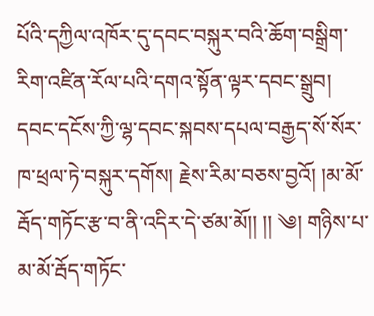པོའི་དཀྱིལ་འཁོར་དུ་དབང་བསྐུར་བའི་ཆོག་བསྒྲིག་རིག་འཛིན་རོལ་པའི་དགའ་སྟོན་ལྟར་དབང་སྒྲུབ། དབང་དངོས་ཀྱི་ལྷ་དབང་སྐབས་དཔལ་བརྒྱད་སོ་སོར་ཁ་ཕྲལ་ཏེ་བསྐུར་དགོས། རྗེས་རིམ་བཅས་བྱའོ། །མ་མོ་རྦོད་གཏོང་རྩ་བ་ནི་འདིར་དེ་ཙམ་མོ།། །། ༄། གཉིས་པ་མ་མོ་རྦོད་གཏོང་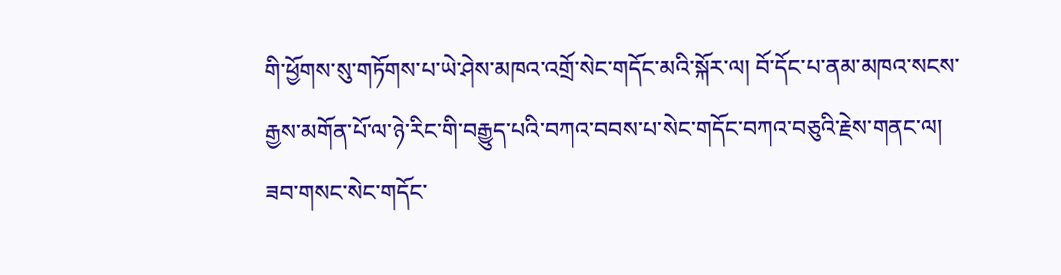གི་ཕྱོགས་སུ་གཏོགས་པ་ཡེ་ཤེས་མཁའ་འགྲོ་སེང་གདོང་མའི་སྐོར་ལ། བོ་དོང་པ་ནམ་མཁའ་སངས་རྒྱས་མགོན་པོ་ལ་ཉེ་རིང་གི་བརྒྱུད་པའི་བཀའ་བབས་པ་སེང་གདོང་བཀའ་བཅུའི་རྗེས་གནང་ལ། ཟབ་གསང་སེང་གདོང་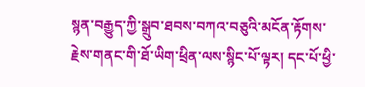སྙན་བརྒྱུད་ཀྱི་སྒྲུབ་ཐབས་བཀའ་བཅུའི་མངོན་རྟོགས་རྗེས་གནང་གི་ཐོ་ཡིག་ཕྲིན་ལས་སྙིང་པོ་ལྟར། དང་པོ་ཕྱི་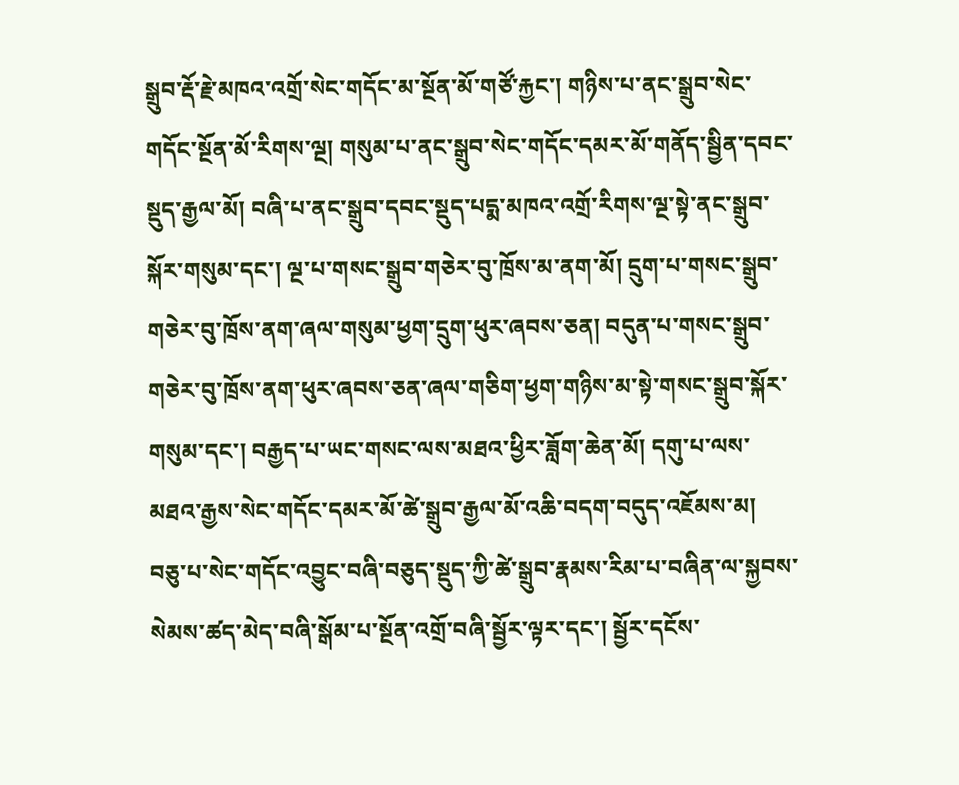སྒྲུབ་རྡོ་རྗེ་མཁའ་འགྲོ་སེང་གདོང་མ་སྔོན་མོ་གཙོ་རྐྱང་། གཉིས་པ་ནང་སྒྲུབ་སེང་གདོང་སྔོན་མོ་རིགས་ལྔ། གསུམ་པ་ནང་སྒྲུབ་སེང་གདོང་དམར་མོ་གནོད་སྦྱིན་དབང་སྡུད་རྒྱལ་མོ། བཞི་པ་ནང་སྒྲུབ་དབང་སྡུད་པདྨ་མཁའ་འགྲོ་རིགས་ལྔ་སྟེ་ནང་སྒྲུབ་སྐོར་གསུམ་དང་། ལྔ་པ་གསང་སྒྲུབ་གཅེར་བུ་ཁྲོས་མ་ནག་མོ། དྲུག་པ་གསང་སྒྲུབ་གཅེར་བུ་ཁྲོས་ནག་ཞལ་གསུམ་ཕྱག་དྲུག་ཕུར་ཞབས་ཅན། བདུན་པ་གསང་སྒྲུབ་གཅེར་བུ་ཁྲོས་ནག་ཕུར་ཞབས་ཅན་ཞལ་གཅིག་ཕྱག་གཉིས་མ་སྟེ་གསང་སྒྲུབ་སྐོར་གསུམ་དང་། བརྒྱད་པ་ཡང་གསང་ལས་མཐའ་ཕྱིར་ཟློག་ཆེན་མོ། དགུ་པ་ལས་མཐའ་རྒྱས་སེང་གདོང་དམར་མོ་ཚེ་སྒྲུབ་རྒྱལ་མོ་འཆི་བདག་བདུད་འཇོམས་མ། བཅུ་པ་སེང་གདོང་འབྱུང་བཞི་བཅུད་སྡུད་ཀྱི་ཚེ་སྒྲུབ་རྣམས་རིམ་པ་བཞིན་ལ་སྐྱབས་སེམས་ཚད་མེད་བཞི་སྒོམ་པ་སྔོན་འགྲོ་བཞི་སྦྱོར་ལྟར་དང་། སྦྱོར་དངོས་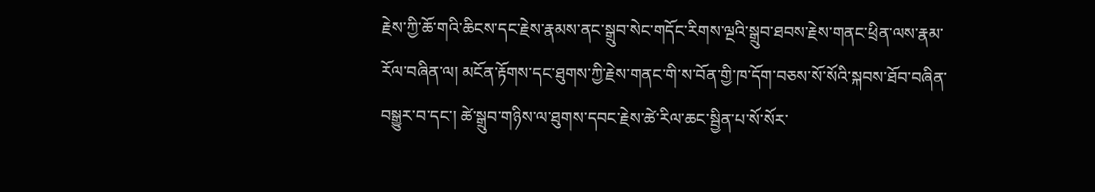རྗེས་ཀྱི་ཆོ་གའི་ཆིངས་དང་རྗེས་རྣམས་ནང་སྒྲུབ་སེང་གདོང་རིགས་ལྔའི་སྒྲུབ་ཐབས་རྗེས་གནང་ཕྲིན་ལས་རྣམ་རོལ་བཞིན་ལ། མངོན་རྟོགས་དང་ཐུགས་ཀྱི་རྗེས་གནང་གི་ས་བོན་གྱི་ཁ་དོག་བཅས་སོ་སོའི་སྐབས་ཐོབ་བཞིན་བསྒྱུར་བ་དང་། ཚེ་སྒྲུབ་གཉིས་ལ་ཐུགས་དབང་རྗེས་ཚེ་རིལ་ཆང་སྦྱིན་པ་སོ་སོར་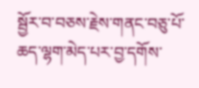སྦྱོར་བ་བཅས་རྗེས་གནང་བཅུ་པོ་ཆད་ལྷག་མེད་པར་བྱ་དགོས་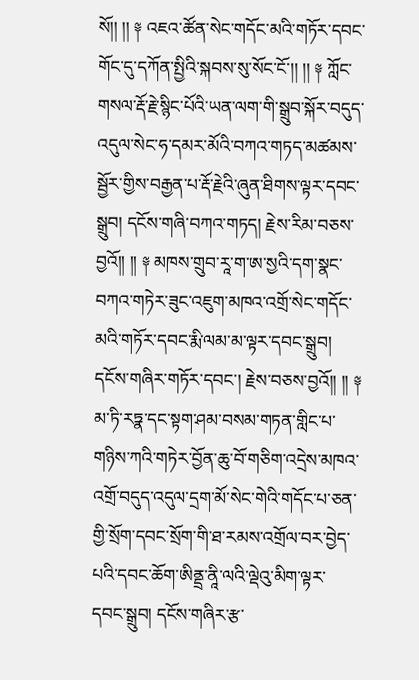སོ།། །། ༈ འཇའ་ཚོན་སེང་གདོང་མའི་གཏོར་དབང་གོང་དུ་དཀོན་སྤྱིའི་སྐབས་སུ་སོང་ངོ་།། །། ༈ ཀློང་གསལ་རྡོ་རྗེ་སྙིང་པོའི་ཡན་ལག་གི་སྒྲུབ་སྐོར་བདུད་འདུལ་སེང་ཧ་དམར་མོའི་བཀའ་གཏད་མཚམས་སྦྱོར་གྱིས་བརྒྱན་པ་རྡོ་རྗེའི་ཞུན་ཐིགས་ལྟར་དབང་སྒྲུབ། དངོས་གཞི་བཀའ་གཏད། རྗེས་རིམ་བཅས་བྱའོ།། །། ༈ མཁས་གྲུབ་རཱ་ག་ཨ་སྱའི་དག་སྣང་བཀའ་གཏེར་ཟུང་འཇུག་མཁའ་འགྲོ་སེང་གདོང་མའི་གཏོར་དབང་རྨི་ལམ་མ་ལྟར་དབང་སྒྲུབ། དངོས་གཞིར་གཏོར་དབང་། རྗེས་བཅས་བྱའོ།། །། ༈ མ་ཏི་རཏྣ་དང་སྟག་ཤམ་བསམ་གཏན་གླིང་པ་གཉིས་ཀའི་གཏེར་བྱོན་ཆུ་བོ་གཅིག་འདྲེས་མཁའ་འགྲོ་བདུད་འདུལ་དྲག་མོ་སེང་གེའི་གདོང་པ་ཅན་གྱི་སྲོག་དབང་སྲོག་གི་ཐ་རམས་འགྲོལ་བར་བྱེད་པའི་དབང་ཆོག་ཨིནྡྲ་ནཱི་ལའི་ལྡེའུ་མིག་ལྟར་དབང་སྒྲུབ། དངོས་གཞིར་རྩ་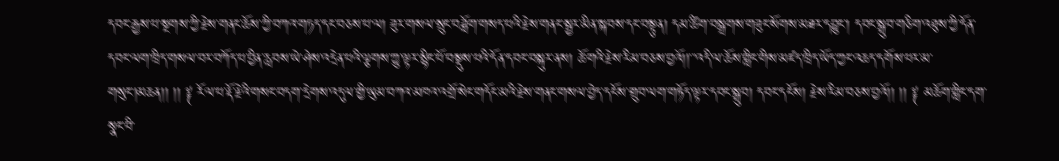དབང་རྒྱས་པ་སྔགས་ཀྱི་རྗེས་གནང་ཆོས་ཀྱི་བཀའ་གཏད་དང་བཅས་པ་ལ། ཟུར་གསལ་སྲུང་བཟློག་གསད་པའི་རྗེས་གནང་སྦྱར་མིན་སྐབས་དང་བསྟུན། དམ་ཚིག་བསྒྲགས་གཟུང་སོགས་མཐར་དབྱུང་། དབང་སྒྲུབ་གཅིག་འཐུས་ཀྱི་དོན་དབང་ལག་ཁྲིད་གསལ་བར་བཀོད་པ་བྱིན་རླབས་ཡེ་ཤེས་འདྲེན་པའི་ལྕགས་ཀྱུ་ལྟར་སྙིང་པོ་བསྡུས་པའི་དོན་དབང་བསྐུར་ནས། ཆོ་གའི་རྗེས་རིམ་བཅས་བྱའོ།།་་་འདི་ལ་ཆོས་གླིང་གིས་མཛད་ཁྲིད་ཡོད་ཀྱང་འཆད་དགོས་པར་མ་གསུང་།མཆན།། །། ༈ རོལ་པ་རྡོ་རྗེའི་གསང་བདག་དྲེགས་འདུལ་གྱི་ཡུམ་བཀའ་མཁའ་འགྲོ་སེང་གདོང་མའི་རྗེས་གནང་གསལ་བྱེད་དངོས་གྲུབ་ལག་གཏོད་ལྟར་དབང་སྒྲུབ། དབང་དངོས། རྗེས་རིམ་བཅས་བྱའོ།། །། ༈ མཆོག་གླིང་དག་སྣང་བི་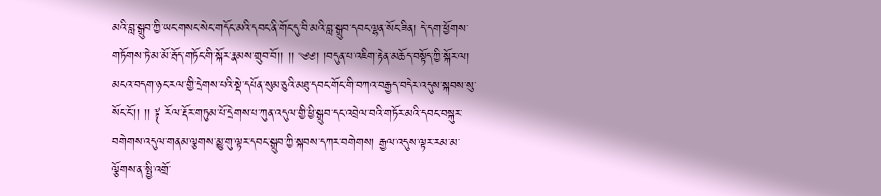མའི་བླ་སྒྲུབ་ཀྱི་ཡང་གསང་སེང་གདོང་མའི་དབང་ནི་གོང་དུ་བི་མའི་བླ་སྒྲུབ་དབང་ལྷན་སོང་ཟིན། དེ་དག་ཕྱོགས་གཏོགས་ཏེ་མ་མོ་རྦོད་གཏོང་གི་སྐོར་རྣམས་གྲུབ་བོ།། །། ༄༅། །བདུན་པ་འཇིག་རྟེན་མཆོད་བསྟོད་ཀྱི་སྐོར་ལ། མངའ་བདག་ཉང་རལ་གྱི་དྲེགས་པའི་སྡེ་དཔོན་སུམ་ཅུའི་མཐུ་དབང་གོང་གི་བཀའ་བརྒྱད་བདེར་འདུས་སྐབས་སུ་སོང་ངོ་།། །། ༈ རོལ་རྡོར་གཏུམ་པོ་དྲེགས་པ་ཀུན་འདུལ་གྱི་ཕྱི་སྒྲུབ་དང་འབྲེལ་བའི་གཏོར་མའི་དབང་བསྐུར་བགེགས་འདུལ་གནམ་ལྕགས་མྱུ་གུ་ལྟར་དབང་སྒྲུབ་ཀྱི་སྐབས་དཀར་བགེགས། རྒྱལ་འདུས་ལྟར་རམ་མ་ལྕོགས་ན་སྤྱི་འགྲོ་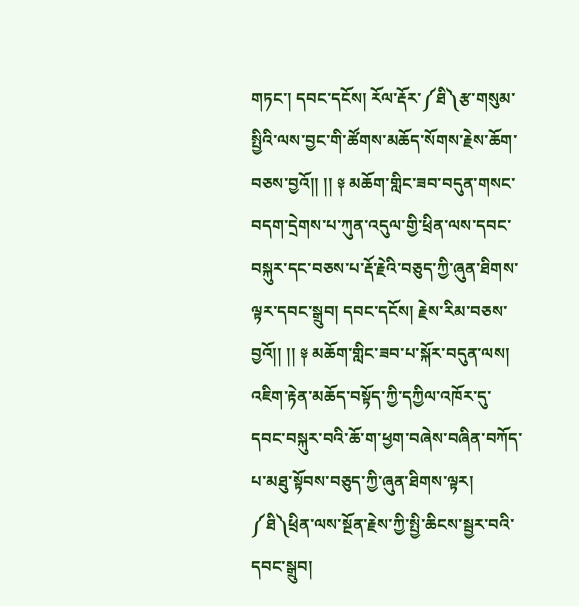གཏང་། དབང་དངོས། རོལ་རྡོར་༼ཐི༽རྩ་གསུམ་སྤྱིའི་ལས་བྱང་གི་ཚོགས་མཆོད་སོགས་རྗེས་ཆོག་བཅས་བྱའོ།། །། ༈ མཆོག་གླིང་ཟབ་བདུན་གསང་བདག་དྲེགས་པ་ཀུན་འདུལ་གྱི་ཕྲིན་ལས་དབང་བསྐུར་དང་བཅས་པ་རྡོ་རྗེའི་བཅུད་ཀྱི་ཞུན་ཐིགས་ལྟར་དབང་སྒྲུབ། དབང་དངོས། རྗེས་རིམ་བཅས་བྱའོ།། །། ༈ མཆོག་གླིང་ཟབ་པ་སྐོར་བདུན་ལས། འཇིག་རྟེན་མཆོད་བསྟོད་ཀྱི་དཀྱིལ་འཁོར་དུ་དབང་བསྐུར་བའི་ཆོ་ག་ཕྱག་བཞེས་བཞིན་བཀོད་པ་མཐུ་སྟོབས་བཅུད་ཀྱི་ཞུན་ཐིགས་ལྟར། ༼ཐི༽ཕྲིན་ལས་སྔོན་རྗེས་ཀྱི་སྤྱི་ཆིངས་སྦྱར་བའི་དབང་སྒྲུབ།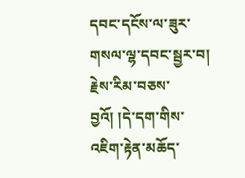དབང་དངོས་ལ་ཟུར་གསལ་ལྷ་དབང་སྦྱར་བ། རྗེས་རིམ་བཅས་བྱའོ། །དེ་དག་གིས་འཇིག་རྟེན་མཆོད་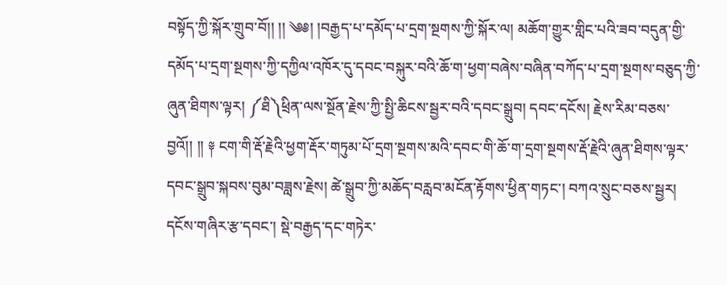བསྟོད་ཀྱི་སྐོར་གྲུབ་བོ།། །། ༄༅། །བརྒྱད་པ་དམོད་པ་དྲག་སྔགས་ཀྱི་སྐོར་ལ། མཆོག་གྱུར་གླིང་པའི་ཟབ་བདུན་གྱི་དམོད་པ་དྲག་སྔགས་ཀྱི་དཀྱིལ་འཁོར་དུ་དབང་བསྐུར་བའི་ཆོ་ག་ཕྱག་བཞེས་བཞིན་བཀོད་པ་དྲག་སྔགས་བཅུད་ཀྱི་ཞུན་ཐིགས་ལྟར། ༼ཐི༽ཕྲིན་ལས་སྔོན་རྗེས་ཀྱི་སྤྱི་ཆིངས་སྦྱར་བའི་དབང་སྒྲུབ། དབང་དངོས། རྗེས་རིམ་བཅས་བྱའོ།། །། ༈ ངག་གི་རྡོ་རྗེའི་ཕྱག་རྡོར་གཏུམ་པོ་དྲག་སྔགས་མའི་དབང་གི་ཆོ་ག་དྲག་སྔགས་རྡོ་རྗེའི་ཞུན་ཐིགས་ལྟར་དབང་སྒྲུབ་སྐབས་བུམ་བཟླས་རྗེས། ཚེ་སྒྲུབ་ཀྱི་མཆོད་བརླབ་མངོན་རྟོགས་ཕྱིན་གཏང་། བཀའ་སྲུང་བཅས་སྦྱར། དངོས་གཞིར་རྩ་དབང་། སྡེ་བརྒྱད་དང་གཏེར་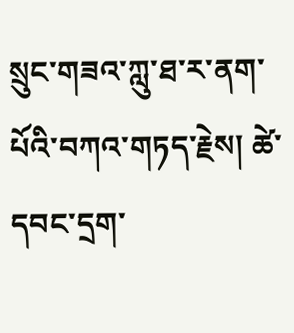སྲུང་གཟའ་ཀླུ་ཐ་ར་ནག་པོའི་བཀའ་གཏད་རྗེས། ཚེ་དབང་དྲག་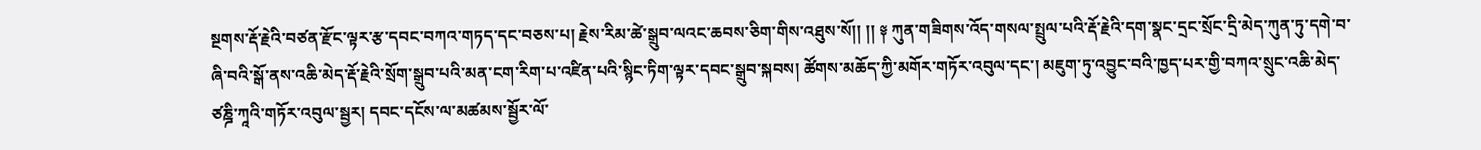སྔགས་རྡོ་རྗེའི་བཙན་རྫོང་ལྟར་རྩ་དབང་བཀའ་གཏད་དང་བཅས་པ། རྗེས་རིམ་ཚེ་སྒྲུབ་ལའང་ཆབས་ཅིག་གིས་འཐུས་སོ།། །། ༈ ཀུན་གཟིགས་འོད་གསལ་སྤྲུལ་པའི་རྡོ་རྗེའི་དག་སྣང་དྲང་སྲོང་དྲི་མེད་ཀུན་ཏུ་དགེ་བ་ཞི་བའི་སྒོ་ནས་འཆི་མེད་རྡོ་རྗེའི་སྲོག་སྒྲུབ་པའི་མན་ངག་རིག་པ་འཛིན་པའི་སྙིང་ཏིག་ལྟར་དབང་སྒྲུབ་སྐབས། ཚོགས་མཆོད་ཀྱི་མགོར་གཏོར་འབུལ་དང་། མཇུག་ཏུ་འབྱུང་བའི་ཁྱད་པར་གྱི་བཀའ་སྲུང་འཆི་མེད་ཙཎྜི་ཀཱའི་གཏོར་འབུལ་སྦྱར། དབང་དངོས་ལ་མཚམས་སྦྱོར་ལོ་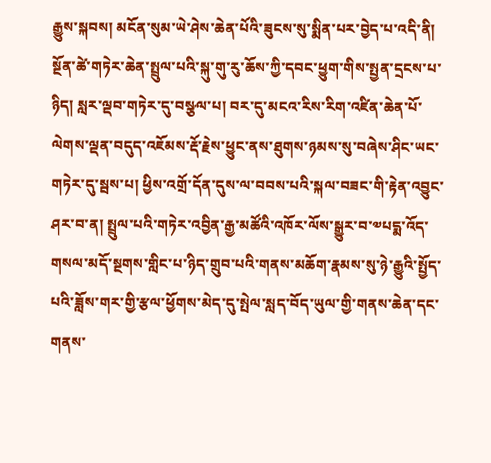རྒྱུས་སྐབས། མངོན་སུམ་ཡེ་ཤེས་ཆེན་པོའི་ཟུངས་སུ་སྨིན་པར་བྱེད་པ་འདི་ནི། སྔོན་ཚེ་གཏེར་ཆེན་སྤྲུལ་པའི་སྐུ་གུ་རུ་ཆོས་ཀྱི་དབང་ཕྱུག་གིས་སྤྱན་དྲངས་པ་ཉིད། སླར་ལྡབ་གཏེར་དུ་བསྩལ་པ། བར་དུ་མངའ་རིས་རིག་འཛིན་ཆེན་པོ་ལེགས་ལྡན་བདུད་འཇོམས་རྡོ་རྗེས་ཕྱུང་ནས་ཐུགས་ཉམས་སུ་བཞེས་ཤིང་ཡང་གཏེར་དུ་སྦས་པ། ཕྱིས་འགྲོ་དོན་དུས་ལ་བབས་པའི་སྐལ་བཟང་གི་རྟེན་འབྱུང་ཤར་བ་ན། སྤྲུལ་པའི་གཏེར་འབྱིན་རྒྱ་མཚོའི་འཁོར་ལོས་སྒྱུར་བ་༧པདྨ་འོད་གསལ་མདོ་སྔགས་གླིང་པ་ཉིད་གྲུབ་པའི་གནས་མཆོག་རྣམས་སུ་ཉེ་རྒྱུའི་སྤྱོད་པའི་ཟློས་གར་གྱི་རྩལ་ཕྱོགས་མེད་དུ་སྤེལ་སླད་བོད་ཡུལ་གྱི་གནས་ཆེན་དང་གནས་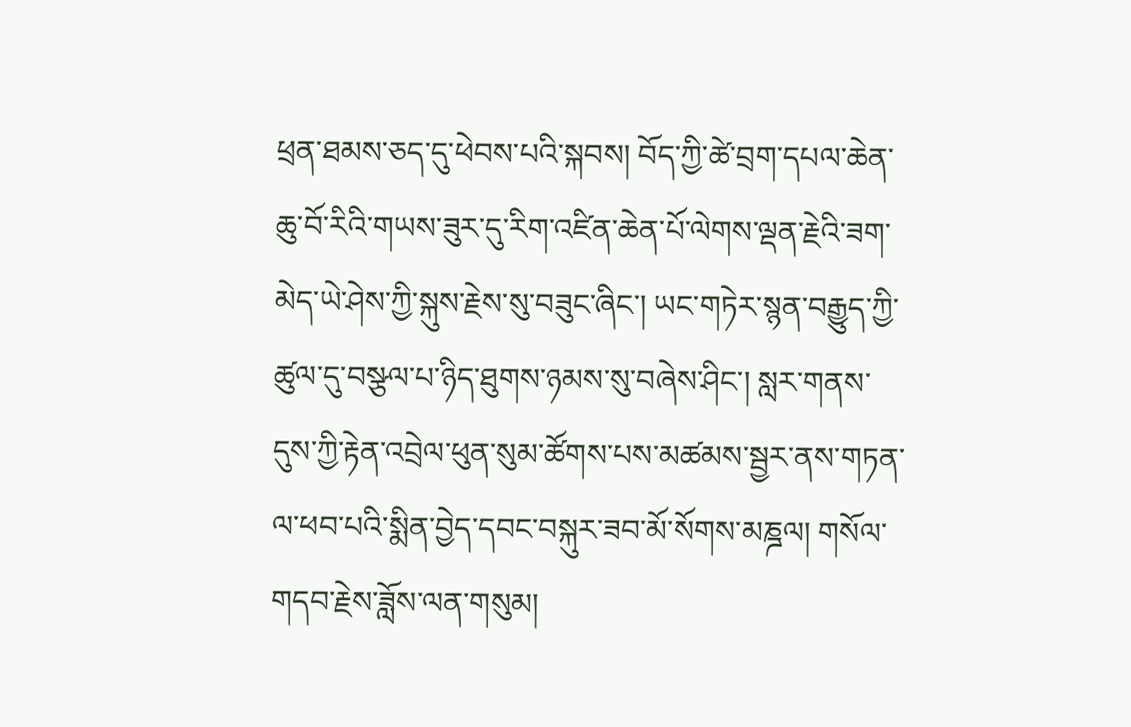ཕྲན་ཐམས་ཅད་དུ་ཕེབས་པའི་སྐབས། བོད་ཀྱི་ཚེ་བྲག་དཔལ་ཆེན་ཆུ་བོ་རིའི་གཡས་ཟུར་དུ་རིག་འཛིན་ཆེན་པོ་ལེགས་ལྡན་རྗེའི་ཟག་མེད་ཡེ་ཤེས་ཀྱི་སྐུས་རྗེས་སུ་བཟུང་ཞིང་། ཡང་གཏེར་སྙན་བརྒྱུད་ཀྱི་ཚུལ་དུ་བསྩལ་པ་ཉིད་ཐུགས་ཉམས་སུ་བཞེས་ཤིང་། སླར་གནས་དུས་ཀྱི་རྟེན་འབྲེལ་ཕུན་སུམ་ཚོགས་པས་མཚམས་སྦྱར་ནས་གཏན་ལ་ཕབ་པའི་སྨིན་བྱེད་དབང་བསྐུར་ཟབ་མོ་སོགས་མཎྜལ། གསོལ་གདབ་རྗེས་ཟློས་ལན་གསུམ།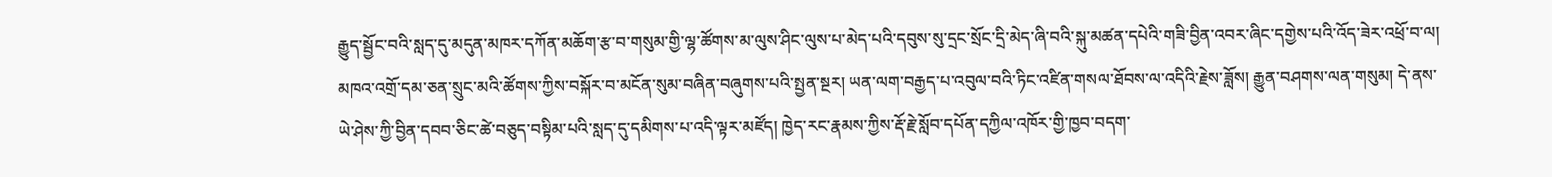རྒྱུད་སྦྱོང་བའི་སླད་དུ་མདུན་མཁར་དཀོན་མཆོག་རྩ་བ་གསུམ་གྱི་ལྷ་ཚོགས་མ་ལུས་ཤིང་ལུས་པ་མེད་པའི་དབུས་སུ་དྲང་སྲོང་དྲི་མེད་ཞི་བའི་སྐུ་མཚན་དཔེའི་གཟི་བྱིན་འབར་ཞིང་དགྱེས་པའི་འོད་ཟེར་འཕྲོ་བ་ལ། མཁའ་འགྲོ་དམ་ཅན་སྲུང་མའི་ཚོགས་ཀྱིས་བསྐོར་བ་མངོན་སུམ་བཞིན་བཞུགས་པའི་སྤྱན་སྔར། ཡན་ལག་བརྒྱད་པ་འབུལ་བའི་ཏིང་འཛིན་གསལ་ཐོབས་ལ་འདིའི་རྗེས་ཟློས། རྒྱུན་བཤགས་ལན་གསུམ། དེ་ནས་ཡེ་ཤེས་ཀྱི་བྱིན་དབབ་ཅིང་ཚེ་བཅུད་བསྟིམ་པའི་སླད་དུ་དམིགས་པ་འདི་ལྟར་མཛོད། ཁྱེད་རང་རྣམས་ཀྱིས་རྡོ་རྗེ་སློབ་དཔོན་དཀྱིལ་འཁོར་གྱི་ཁྱབ་བདག་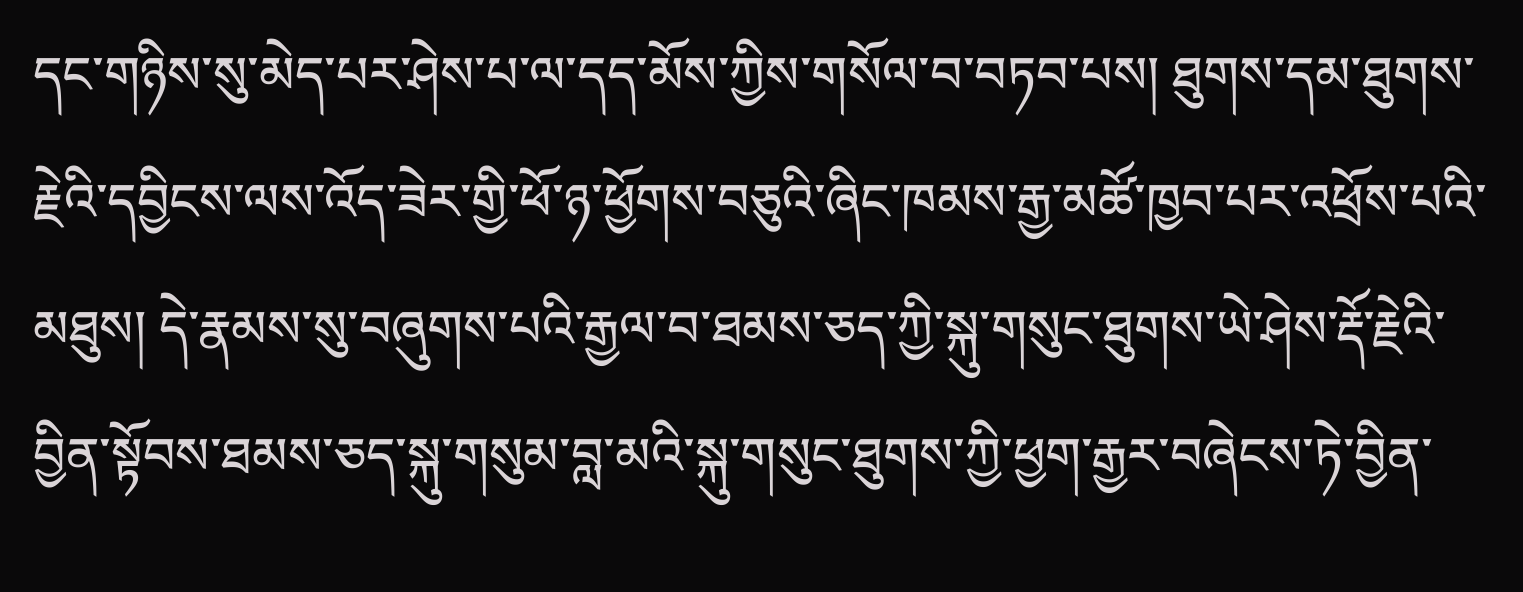དང་གཉིས་སུ་མེད་པར་ཤེས་པ་ལ་དད་མོས་ཀྱིས་གསོལ་བ་བཏབ་པས། ཐུགས་དམ་ཐུགས་རྗེའི་དབྱིངས་ལས་འོད་ཟེར་གྱི་ཕོ་ཉ་ཕྱོགས་བཅུའི་ཞིང་ཁམས་རྒྱ་མཚོ་ཁྱབ་པར་འཕྲོས་པའི་མཐུས། དེ་རྣམས་སུ་བཞུགས་པའི་རྒྱལ་བ་ཐམས་ཅད་ཀྱི་སྐུ་གསུང་ཐུགས་ཡེ་ཤེས་རྡོ་རྗེའི་བྱིན་སྟོབས་ཐམས་ཅད་སྐུ་གསུམ་བླ་མའི་སྐུ་གསུང་ཐུགས་ཀྱི་ཕྱག་རྒྱར་བཞེངས་ཏེ་བྱིན་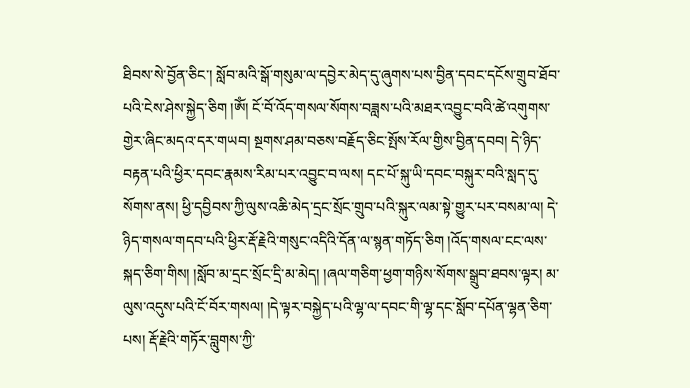ཐིབས་སེ་བྱོན་ཅིང་། སློབ་མའི་སྒོ་གསུམ་ལ་དབྱེར་མེད་དུ་ཞུགས་པས་བྱིན་དབང་དངོས་གྲུབ་ཐོབ་པའི་ངེས་ཤེས་སྐྱེད་ཅིག །ཨོཾ། ངོ་བོ་འོད་གསལ་སོགས་བཟླས་པའི་མཐར་འབྱུང་བའི་ཚེ་འགུགས་གྱེར་ཞིང་མདའ་དར་གཡབ། སྔགས་ཤམ་བཅས་བརྗོད་ཅིང་སྤོས་རོལ་གྱིས་བྱིན་དབབ། དེ་ཉིད་བརྟན་པའི་ཕྱིར་དབང་རྣམས་རིམ་པར་འབྱུང་བ་ལས། དང་པོ་སྐུ་ཡི་དབང་བསྐུར་བའི་སླད་དུ་སོགས་ནས། ཕྱི་དབྱིབས་ཀྱི་ལུས་འཆི་མེད་དྲང་སྲོང་གྲུབ་པའི་སྐུར་ལམ་སྟེ་གྱུར་པར་བསམ་ལ། དེ་ཉིད་གསལ་གདབ་པའི་ཕྱིར་རྡོ་རྗེའི་གསུང་འདིའི་དོན་ལ་སྙན་གཏོད་ཅིག །འོད་གསལ་ངང་ལས་སྐད་ཅིག་གིས། །སློབ་མ་དྲང་སྲོང་དྲི་མ་མེད། །ཞལ་གཅིག་ཕྱག་གཉིས་སོགས་སྒྲུབ་ཐབས་ལྟར། མ་ལུས་འདུས་པའི་ངོ་བོར་གསལ། །དེ་ལྟར་བསྐྱེད་པའི་ལྷ་ལ་དབང་གི་ལྷ་དང་སློབ་དཔོན་ལྷན་ཅིག་པས། རྡོ་རྗེའི་གཏོར་བླུགས་ཀྱི་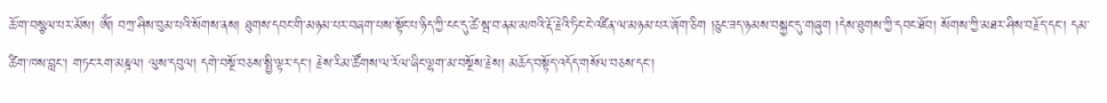ཆོ་ག་བསྩལ་པར་མོས། ཨོཾ། བཀྲ་ཤིས་བུམ་པའི་སོགས་ནས། ཐུགས་དབང་གི་མཉམ་པར་བཞག་པས་སྟོང་པ་ཉིད་ཀྱི་ངང་དུ་ཚེ་སྦ་བ་ནམ་མཁའི་རྡོ་རྗེའི་ཏིང་ངེ་འཛིན་ལ་མཉམ་པར་ཞོག་ཅིག །ཅུང་ཟད་ཉམས་བསྐྱང་དུ་གཞུག །དེས་ཐུགས་ཀྱི་དབང་ཐོབ། སོགས་ཀྱི་མཐར་ཤིས་བརྗོད་དང་། དམ་ཚིག་ཁས་བླང་། གཏང་རག་མཎྜལ། ལུས་དབུལ། དགེ་བསྔོ་བཅས་སྤྱི་ལྟར་དང་། རྗེས་རིམ་ཚོགས་ལ་རོལ་ཞིང་ལྷག་མ་བསྔོས་རྗེས། མཆོད་བསྟོད་འདོད་གསོལ་བཅས་དང་།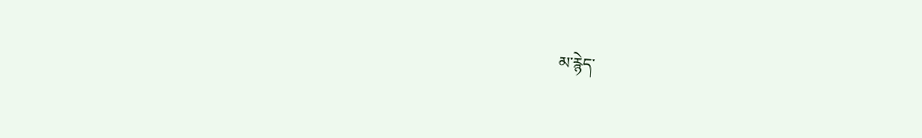མ་རྙེད་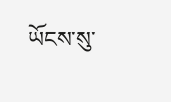ཡོངས་སུ་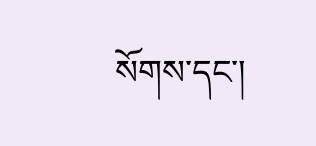སོགས་དང་།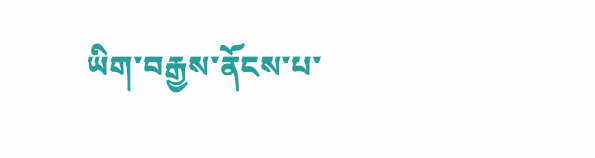ཡིག་བརྒྱས་ནོངས་པ་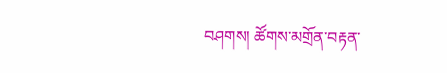བཤགས། ཚོགས་མགྲོན་བརྟན་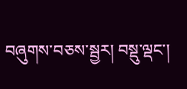བཞུགས་བཅས་སྦྱར། བསྡུ་ལྡང་།